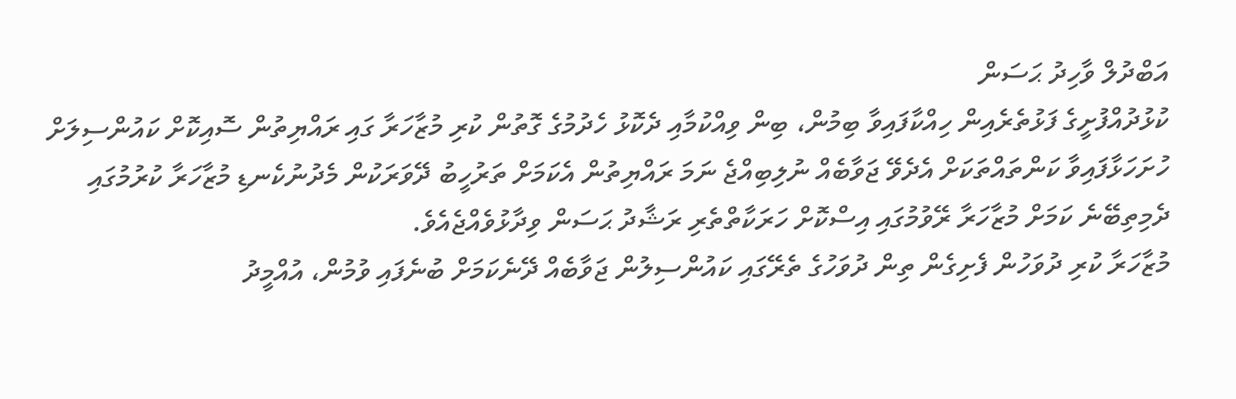އަބްދުލް ވާހިދު ޙަސަން
ކުޅުދުއްފުށީގެ ފަޅުތެރެއިން ހިއްކާފައިވާ ބިމުން، ބިން ވިއްކުމާއި ދެކޮޅު ހެދުމުގެ ގޮތުން ކުރި މުޒާހަރާ ގައި ރައްޔިތުން ސޮއިކޮށް ކައުންސިލަށް ހުށަހަޅާފައިވާ ކަންތައްތަކަށް އެދެވޭ ޖަވާބެއް ނުލިބިއްޖެ ނަމަ ރައްޔިތުން އެކަމަށް ތަރުހީބު ދޭވަރަކުން މެދުނުކެނޑި މުޒާހަރާ ކުރުމުގައި ދެމިތިބޭނެ ކަމަށް މުޒާހަރާ ރޭވުމުގައި އިސްކޮށް ހަރަކާތްތެރި ރަޝާދު ޙަސަން ވިދާޅުވެއްޖެއެވެ.
މުޒާހަރާ ކުރި ދުވަހުން ފެށިގެން ތިން ދުވަހުގެ ތެރޭގައި ކައުންސިލުން ޖަވާބެއް ދޭނެކަމަށް ބުނެފައި ވުމުން، އުއްމީދު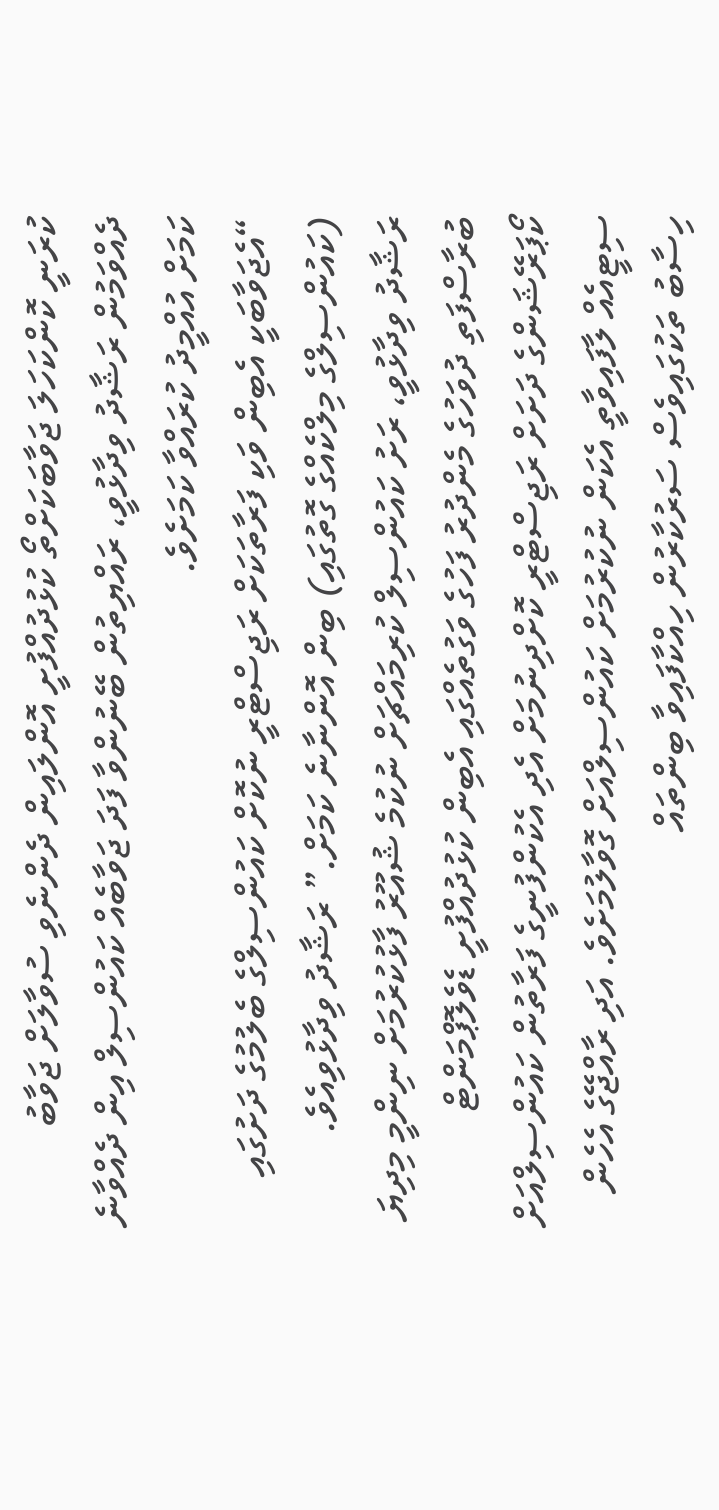ކުރަނީ ކޮންކަހަލަ ޖަވާބަކަށްތޯ ކުޅުދުއްފުށީ އޮންލައިން ދެންނެވި ސުވާލަށް ޖަވާބު ދެއްވަމުން ރަޝާދު ވިދާޅުވީ، ރައްޔިތުން ބޭނުންވާ ފަދަ ޖަވާބެއް ކައުންސިލް އިން ދެއްވާނެ ކަމަށް އުއްމީދު ކުރައްވާ ކަމަށެވެ.
“އެޖަވާބަކީ އެބިން ވަކި ފަރާތަކަށް ރަޖިސްޓްރީ ނުކޮށް ކައުންސިލްގެ ބެލުމުގެ ދަށުގައި (ކައުންސިލްގެ މިލްކެއްގެ ގޮތުގައި) ބިން އޮންނާނެ ކަމަށް.” ރަޝާދު ވިދާޅުވިއެވެ.
ރަޝާދު ވިދާޅުވީ، ރަށު ކައުންސިލް ކުރިމައްޗަށް ނުކުމެ ޝުއޫރު ފާޅުކުރުމަށް ނިންމީ މިދިޔަ ބުރާސްފަތި ދުވަހުގެ މެންދުރު ފަހުގެ ވަގުތެއްގައި އެބިން ކުޅުދުއްފުށީ ޑެވެލޮޕްމަންޓް ކޯޕަރޭޝަންގެ ދަށަށް ރަޖިސްޓްރީ ކޮށްދިނުމަށް އެދި އެކުންފުނީގެ ފަރާތުން ކައުންސިލްއަށް ސިޓީއެއް ލާފައިވާތީ އެކަން ނުކުރުމަށް ކައުންސިލްއަށް ގޮވާލުމަށެވެ. އަދި ރާއްޖޭގެ އެހެން ހިސާބު ތަކުގައިވެސް ސަރުކާރުން ހިއްކާފައިވާ ބިންތައް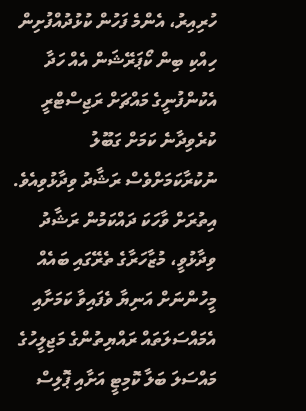ހުރިއިރު، އެންމެ ފަހުން ކުޅުދުއްފުށިން ހިއްކި ބިން ކޯޕަރޭޝަން އެއް ހަދާ އެކުންފުނީގެ މައްޗަށް ރަޖިސްޓްރީ ކުރެވިދާނެ ކަމަށް ގަބޫލު ނުކުރާކަމަށްވެސް ރަޝާދު ވިދާޅުވިއެވެ.
އިތުރަށް ވާހަކަ ދައްކަމުން ރަޝާދު ވިދާޅުވީ، މުޒާހަރާގެ ތެރޭގައި ބައެއް މީހުންނަށް އަނިޔާ ވެފައިވާ ކަމަށާއި އެމައްސަލަތައް ރައްޔިތުންގެ މަޖިލީހުގެ މައްސަލަ ބަލާ ކޮމިޓީ އަށާއި ޕޮލިސް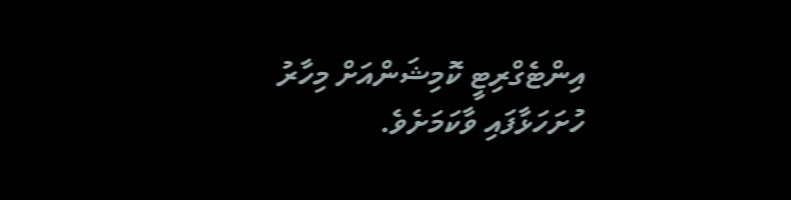އިންޓެގްރިޓީ ކޮމިޝަންއަށް މިހާރު ހުށަހަޅާފައި ވާކަމަށެވެ.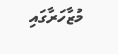މުޒާހަރާގައި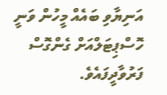އަނިޔާވި ބައެއް މީހުން ވަނީ ހޮސްޕިޓަލްއަށް ގެންގޮސް ފަރުވާދީފައެވެ.